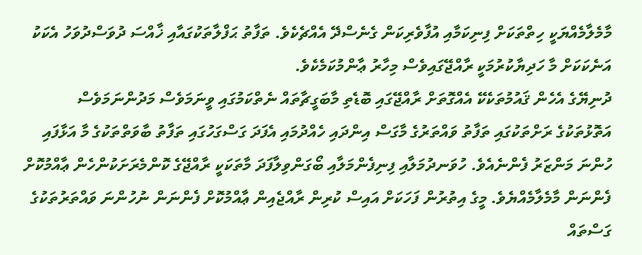މާމެލާމެއްޔަކީ ހިތްތަކަށް ފިނިކަމާއި އުފާވެރިކަން ގެނެސްދޭ އެއްޗެކެވެ. ތަފާތު ޙަފްލާތަކުގައާއި ޚާއްސަ ދުވަސްދުވަހު އެކަކު އަނެކަކަށް މާ ހަދިޔާކުރުމަކީ ރާއްޖޭގައިވެސް މިހާރު ޢާންމުކަމެކެވެ.
ދުނިޔޭގެ އެހެން ޤައުމުތަކެކޭ އެއްގޮތަށް ރާއްޖޭގައި ބޮޑެތި މާބަގީޗާތައް ނެތްކަމުގައި ވީނަމަވެސް މަދުންނަމަވެސް އަތޮޅުތަކުގެ ރަށްތަކުގައި ތަފާތު ވައްތަރުގެ މާގަސް އިންދައި ހެއްދުމައި އެފަދަ ގަސްގަހުގައި ތަފާތު ބާވަތްތަކުގެ މާ އަޅާފައި ހުންނަ މަންޒަރު ފެންނެއެވެ. ހުވަނދުމަލާއި ފިނިފެންމަލާއި ބޯގަންވިލާފަދަ މާތަކަކީ ރާއްޖޭގެ ކޮންމެރަށަކުންހެން ޢާއްމުކޮށް ފެންނަން މާމެލާމެއްޔެވެ. މީގެ އިތުރުން ފަހަކަށް އައިސް ކުރިން ރާއްޖެއިން ޢާއްމުކޮށް ފެންނަން ނުހުންނަ ވައްތަރުތަކުގެ ގަސްތައް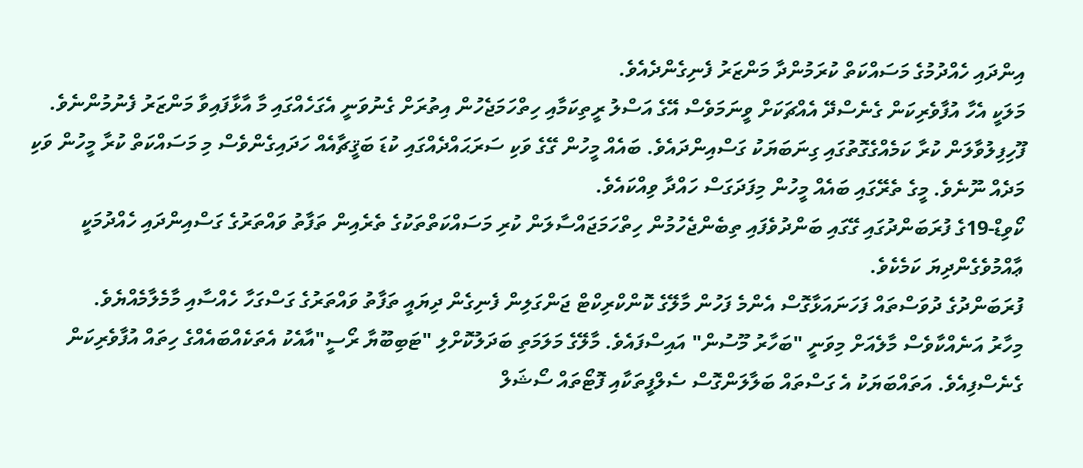އިންދައި ހެއްދުމުގެ މަސައްކަތް ކުރަމުންދާ މަންޒަރު ފެނިގެންދެއެވެ.
މަލަކީ އެހާ އުފާވެރިކަން ގެނެސްދޭ އެއްޗަކަށް ވީނަމަވެސް އޭގެ އަސްލު ރީތިކަމާއި ހިތްހަމަޖެހުން އިތުރަށް ގެނުވަނީ އެގަހެއްގައި މާ އާޅާފައިވާ މަންޒަރު ފެނުމުންނެވެ.
ފޫހިފިލުވާލަން ކުރާ ކަމެއްގެގޮތުގައި ގިނަބަޔަކު ގަސްއިންދައެވެ. ބައެއް މީހުން ގޭގެ ވަކި ސަރަޙައްދެއްގައި ކުޑަ ބަޤީޗާއެއް ހަދައިގެންވެސް މި މަސައްކަތް ކުރާ މީހުން ވަކި މަދެއް ނޫނެވެ. މީގެ ތެރޭގައި ބައެއް މީހުން މިފަދަގަސް ހައްދާ ވިއްކައެވެ.
ކޯވިޑް-19ގެ ފުރަބަންދުގައި ގޭގައި ބަންދުވެފައި ތިބެންޖެހުމުން ހިތްހަމަޖައްސާލަން ކުރި މަސައްކަތްތަކުގެ ތެރެއިން ތަފާތު ވައްތަރުގެ ގަސްއިންދައި ހެއްދުމަކީ ޢާއްމުވެގެންދިޔަ ކަމެކެވެ.
ފުރަބަންދުގެ ދުވަސްތައް ފަހަނައަޅާގޮސް އެންމެ ފަހުން މާލޭގެ ކޮންކްރިކްޓް ޖަންގަލިން ފެނިގެން ދިޔައީ ތަފާތު ވައްތަރުގެ ގަސްގަހާ ހެއްސާއި މާމެލާމެއްޔެވެ.
މިހާރު އަނެއްކާވެސް މާލެއަށް މިވަނީ "ބަހާރު މޫސުން" އައިސްފައެވެ. މާލޭގެ މަލަމަތި ބަދަލުކޮށްލި "ޓަބިބޫޔާ ރޯސީ"އާއެކު އެތަކެއްބައެއްގެ ހިތައް އުފާވެރިކަން ގެނެސްފިއެވެ. އަތައްބަޔަކު އެ ގަސްތައް ބަލާލަންގޮސް ސެލްފީތަކާއި ފޮޓޯތައް ސޯޝަލް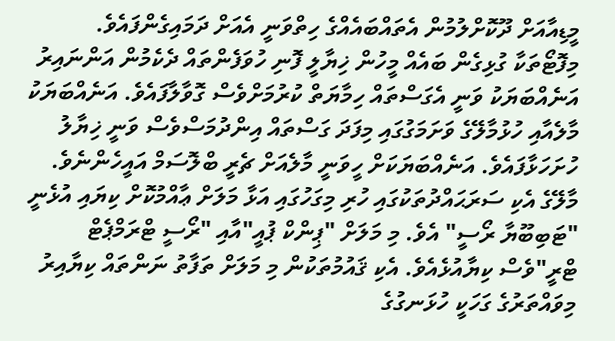މީޑިއާއަށް ދޫކޮށްލުމުން އެތައްބައެއްގެ ހިތްވަނީ އެއަށް ދަމައިގެންފައެވެ.
މިފޮޓޯތަކާ ގުޅިގެން ބައެއް މީހުން ޚިޔާލީ ފޮނި ހުވަފެންތައް ދެކެމުން އަންނައިރު އަނެއްބަޔަކު ވަނީ އެގަސްތައް ހިމާޔަތް ކުރުމަށްވެސް ގޮވާލާފައެވެ. އަނެއްބަޔަކު މާލެއާއި ހުޅުމާލޭގެ ވަށަމަގުގައި މިފަދަ ގަސްތައް އިންދުމަސްވެސް ވަނީ ޚިޔާލު ހުށަހަޅާފައެވެ. އަނެއްބަޔަކަށް ހީވަނީ މާލެއަށް ޗެރީ ބްލޮސަމް އައީހެންނެވެ.
މާލޭގެ އެކި ސަރަޙައްދުތަކުގައި ހުރި މިގަހުގައި އަޅާ މަލަށް ޢާއްމުކޮށް ކިޔައި އުޅެނީ "ޓަބިބޫޔާ ރޯސީ" އެވެ. މި މަލަށް "ޕިންކް ޕުއީ"އާއި "ރޯސީ ޓްރަމްޕެޓް ޓްރީ"ވެސް ކިޔާއުޅެއެވެ. އެކި ޤައުމުތަކުން މި މަލަށް ތަފާތު ނަންތައް ކިޔާއިރު މިވައްތަރުގެ ގަހަކީ ހުޅަނގުގެ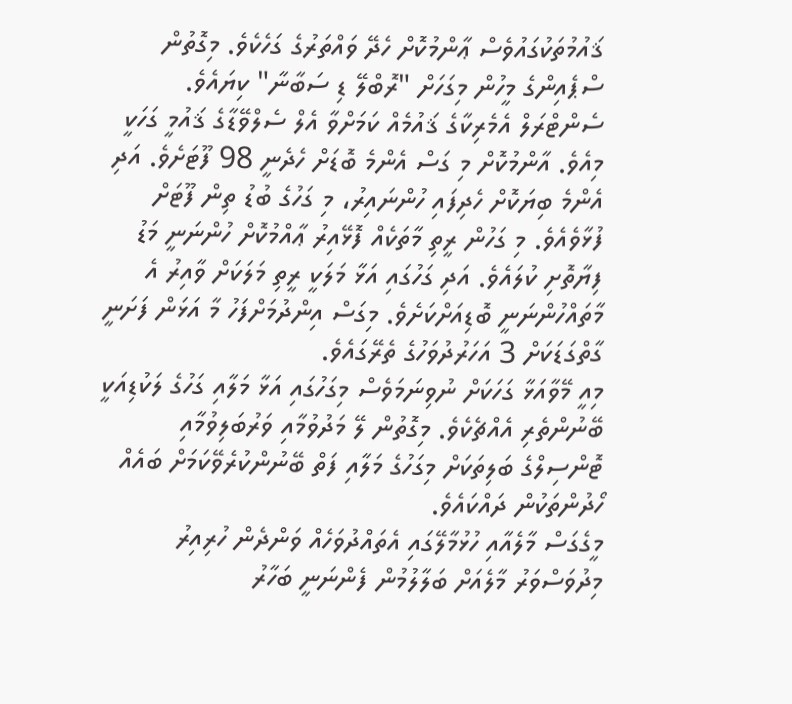ޤައުމުތަކުގައުވެސް ޢާންމުކޮށް ހެދޭ ވައްތަރުގެ ގަހެކެވެ. މިގޮތުން ސްޕެއިންގެ މީހުން މިގަހަށް "ރޮބްލޭ ޑި ސަބާނާ" ކިޔައެވެ.
ސެންޓްރަލް އެމެރިކާގެ ޤައުމެއް ކަމަށްވާ އެލް ސެލްވޭޑާގެ ޤައުމީ ގަހަކީ މިއެވެ. އާންމުކޮށް މި ގަސް އެންމެ ބޮޑަށް ހެދެނީ 98 ފޫޓަށެވެ. އަދި އެންމެ ބިޔަކޮށް ހެދިފައި ހުންނައިރު، މި ގަހުގެ ބުޑު ތިން ފޫޓަށް ފުޅާވެއެވެ. މި ގަހުން ރީތި މާތަކެއް ފޮޅޭއިރު ޢާއްމުކޮށް ހުންނަނީ މަޑު ފިޔާތޮށި ކުލައެވެ. އަދި ގަހުގައި އަޅާ މަލަކީ ރީތި މަލަކަށް ވާއިރު އެ މާތައްހުންނަނީ ބޮޑިއަށްކަށެވެ. މިގަސް އިންދުމަށްފަހު މާ އަޅަން ފަށަނީ ގާތްގަޑަކަށް 3 އަހަރުދުވަހުގެ ތެރޭގައެވެ.
މިއީ މޭވާއަޅާ ގަހަކަށް ނުވިނަމަވެސް މިގަހުގައި އަޅާ މަލާއި ގަހުގެ ލަކުޑިއަކީ ބޭނުންތެރި އެއްޗެކެވެ. މިގޮތުން ލޭ މަދުވުމާއި ވަރުބަލިވުމާއި ޓޮންސިލްގެ ބަލިތަކަށް މިގަހުގެ މަލާއި ފަތް ބޭނުންކުރެވޭކަމަށް ބައެއް ހޯދުންތަކުން ދައްކައެވެ.
މީގެގަސް މާލެއާއި ހުޅުމާލޭގައި އެތައްދުވަހެއް ވަންދެން ހުރިއިރު މިދުވަސްވަރު މާލެއަށް ބަލާލުމުން ފެންނަނީ ބަހާރު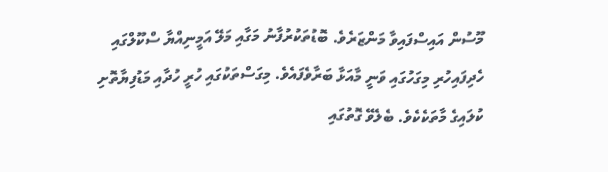މޫސުން އައިސްފައިވާ މަންޒަރެވެ. ބޮޑުތަކުރުފާނު މަގާއި މަލޭ އަމީނިއްޔާ ސްކޫލްގައި ހެދިފައިހުރި މިގަހުގައި ވަނީ މާއަޅާ ބަރާވެފައެވެ. މިގަސްތަކުގައި ހުރީ ހުދާއި މަޑުފިޔާތޮށި ކުލައިގެ މާތަކެކެވެ. ބެލެވޭ ގޮތުގައި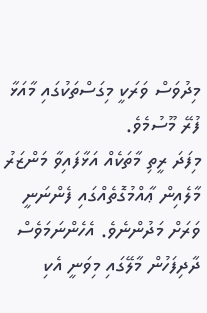މިދުވަސް ވަރަކީ މިގަސްތަކުގައި މާއަޅާ ފުރޭ މޫސުމެވެ.
މިފަދަ ރީތި މާތަކެއް އަޅާފައިވާ މަންޒަރު މާލެއިން ޢާއްމުގޮތެއްގައި ފެންނަނީ ވަރަށް މަދުންނެވެ. އެހެންނަމަވެސް ދާދިފަހުން މާލޭގައި މިވަނީ އެކި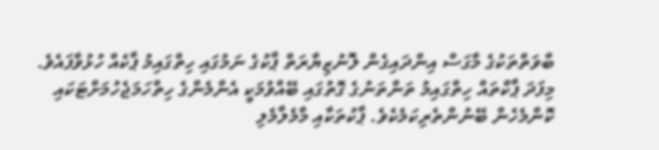ބާވަތްތަކުގެ މާގަސް އިންދައިގެން ލޮނުޒިޔާރަތް ޕާކުގެ ނަމުގައި ހިތްގައިމު ޕާކެއް ހުޅުވާފައެވެ.
މިފަދަ ޕާކްތައް ހިތްގައިމު ތަންތަނުގެ ގޮތުގައި ބޭއްވުމަކީ އެންމެންގެ ހިތްހަމަޖެހުމަށްޓަކައި ކޮންމެހެން ބޭނުންތެރިކަމެކެވެ. ޕާކުތަކާއި މާމެލާމެލި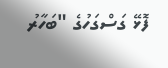ފޮޅޭ ގަސްގަހުގެ "ބަހާރު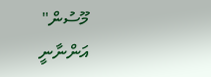މޫސުން" އަންނާނީ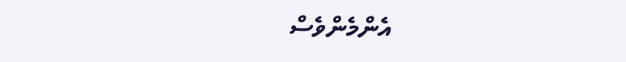އެންމެންވެސް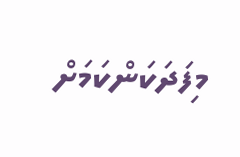މިފަދަކަންކަމަށް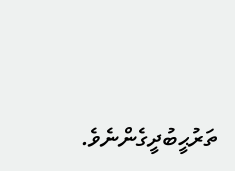ތަރުޙީބުދީގެންނެވެ.